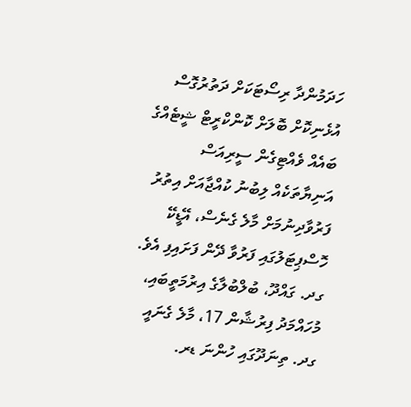ހަދަމުންދާ ރިސޯޓަކަށް ދަތުރުގޮސް އުޅެނިކޮށް ބޮލަށް ކޮންކްރީޓް ޝީޓެއްގެ ބައެއް ވެއްޓިގެން ސީރިއަސް އަނިޔާތަކެއް ލިބުނު ކުއްޖާއަށް އިތުރު ފަރުވާދިނުމަށް މާލެ ގެނެސް، އޭޑީކޭ ހޮސްޕިޓަލުގައި ފަރުވާ ދޭން ފަށައިފި އެވެ.
ގދ. ގައްދޫ، ބުލްބުލާގެ އިރުމަތީބައި، މުހައްމަދު ފިރުޝާން 17، މާލެ ގެނައީ ގދ. ތިނަދޫގައި ހުންނަ ޑރ.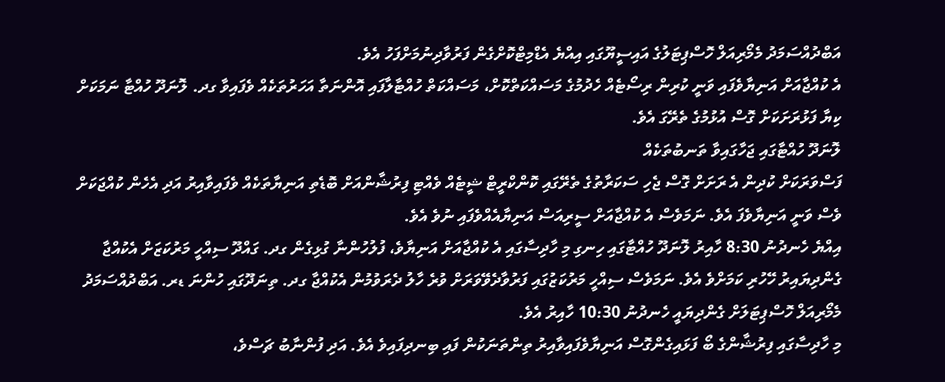އަބްދުއްސަމަދު މެމޯރިއަލް ހޮސްޕިޓަލުގެ އައިސީޔޫގައި އިއްޔެ އެޑްމިޓްކޮށްގެން ފަރުވާދިނުމަށްފަހު އެވެ.
އެ ކުއްޖާއަށް އަނިޔާވެފައި ވަނީ ކުރިން ރިސޯޓެއް ހެދުމުގެ މަސައްކަތްކޮށް، މަސައްކަތް ހުއްޓާލާފައި އޮންނަތާ އަހަރުތަކެއް ވެފައިވާ ގދ. ލޮނަދޫ ހުއްޓާ ނަމަކަށް ކިޔާ ފަޅުރަށަކަށް ގޮސް އުޅުމުގެ ތެރޭގަ އެވެ.
ލޮނަދޫ ހުއްޓާގައި ޖަހާގައިވާ ތަނބުތަކެއް
ފަސްވަރަކަށް ކުދިން އެ ރަށަށް ގޮސް ޖެހި ސަކަރާތުގެ ތެރޭގައި ކޮންކްރީޓް ޝީޓެއް ވެއްޓި ފިރުޝާންއަށް ބޮޑެތި އަނިޔާތަކެއް ވެފައިވާއިރު އަދި އެހެން ކުއްޖަކަށް ވެސް ވަނީ އަނިޔާވެފަ އެވެ. ނަމަވެސް އެ ކުއްޖާއަށް ސީރިއަސް އަނިޔާއެއްވެފައި ނުވެ އެވެ.
އިއްޔެ ހެނދުނު 8:30 ހާއިރު ލޮނަދޫ ހުއްޓާގައި ހިނގި މި ހާދިސާގައި އެ ކުއްޖާއަށް އަނިޔާވެ، ފުލުހުންނާ ގުޅިގެން ގދ. ގައްދޫ ސިއްހީ މަރުކަޒަށް އެކުއްޖާ ގެންދިޔައިރު ހޭހުރި ކަމަށްވެ އެވެ. ނަމަވެސް ސިއްހީ މަރުކަޒުގައި ފަރުވާދެވޭވަރަށް ވުރެ ހާލު ދެރަވުމުން އެކުއްޖާ ގދ. ތިނަދޫގައި ހުންނަ ޑރ. އަބްދުއްސަމަދު މެމޯރިއަލް ހޮސްޕިޓަލަށް ގެންދިޔައީ ހެނދުނު 10:30 ހާއިރު އެވެ.
މި ހާދިސާގައި ފިރުޝާންގެ ބޯ ފަޅައިގެންގޮސް އަނިޔާވެފައިވާއިރު ތިންތަނަކުން ފައި ބިނދިފައިވެ އެވެ. އަދި ފުންނާބު ޗަސްވެ،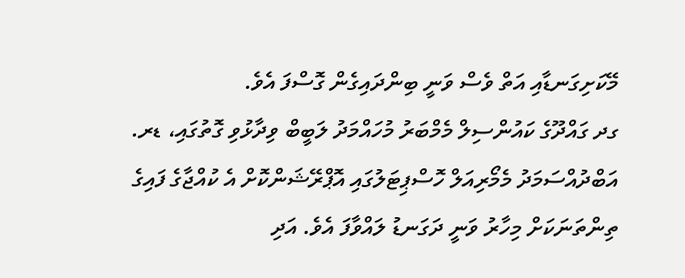މޭކަށިގަނޑާއި އަތް ވެސް ވަނީ ބިންދައިގެން ގޮސްފަ އެވެ.
ގދ ގައްދޫގެ ކައުންސިލް މެމްބަރު މުހައްމަދު ލަބީބް ވިދާޅުވި ގޮތުގައި، ޑރ. އަބްދުއްސަމަދު މެމޯރިއަލް ހޮސްޕިޓަލުގައި އޮޕްރޭޝަންކޮށް އެ ކުއްޖާގެ ފައިގެ ތިންތަނަކަށް މިހާރު ވަނީ ދަގަނޑު ލައްވާފަ އެވެ. އަދި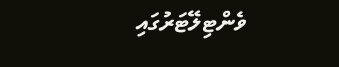ވެންޓިލޭޓަރުގައި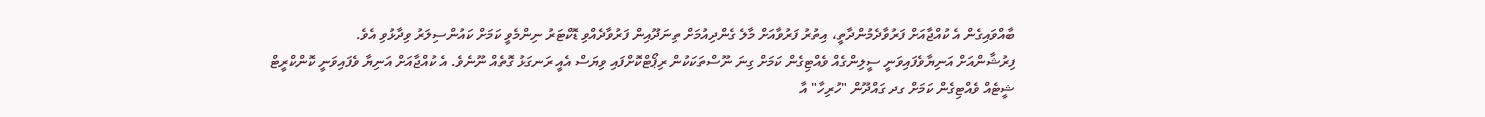ބާއްވައިގެން އެ ކުއްޖާއަށް ފަރުވާދެމުންދާތީ، އިތުރު ފަރުވާއަށް މާލެ ގެންދިއުމަށް ތިނަދޫއިން ފަރުވާދެއްވި ޑޮކްޓަރު ނިންމެވީ ކަމަށް ކައުންސިލަރު ވިދާޅުވި އެވެ.
ފިރުޝާންއަށް އަނިޔާވެފައިވަނީ ސީލިންގެއް ވެއްޓިގެން ކަމަށް ގިނަ ނޫސްތަކަކުން ރިޕޯޓްކޮށްފައި ވިޔަސް އެއީ ރަނގަޅު ގޮތެއް ނޫނެވެ. އެ ކުއްޖާއަށް އަނިޔާ ވެފައިވަނީ ކޮންކްރީޓް ޝީޓެއް ވެއްޓިގެން ކަމަށް ގދ ގައްދޫން "ހުރިހާ" އާ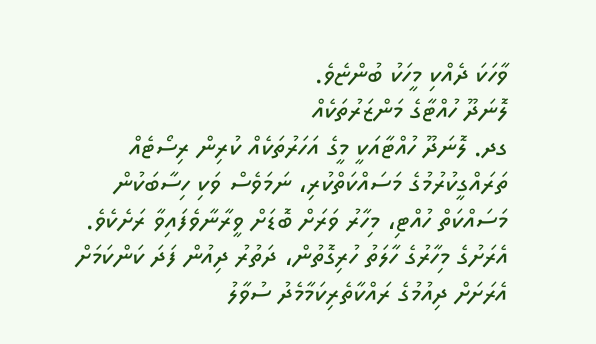ވާހަކަ ދެއްކި މީހަކު ބުންޏެވެ.
ލޮނަދޫ ހުއްޓާގެ މަންޒަރުތަކެއް
ގދ. ލޮނަދޫ ހުއްޓާއަކީ މީގެ އަހަރުތަކެއް ކުރިން ރިސޯޓެއް ތަރައްގީކުރުމުގެ މަސައްކަތްކުރި، ނަމަވެސް ވަކި ހިސާބަކުން މަސައްކަތް ހުއްޓި، މިހާރު ވަރަށް ބޮޑަށް ވީރާނާވެފައިވާ ރަށެކެވެ. އެރަށުގެ މިހާރުގެ ހާލަތު ހުރިގޮތުން، ދަތުރު ދިއުން ފަދަ ކަންކަމަށް އެރަށަށް ދިއުމުގެ ރައްކާތެރިކަމާމެދު ސުވާލު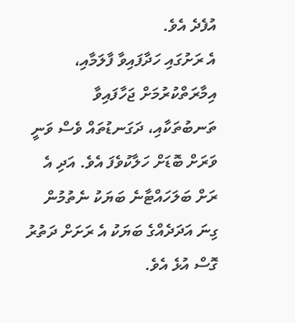އުފެދެ އެވެ.
އެ ރަށުގައި ހަދާފައިވާ ފާލަމާއި، އިމާރަތްކުރުމަށް ޖަހާފައިވާ ތަނބުތަކާއި، ދަގަނޑުތައް ވެސް ވަނީ ވަރަށް ބޮޑަށް ހަލާކުވެފަ އެވެ. އަދި އެ ރަށް ބަލަހައްޓާނެ ބަޔަކު ނެތުމުން ގިނަ އަދަދެއްގެ ބަޔަކު އެ ރަށަށް ދަތުރު ގޮސް އުޅެ އެވެ.